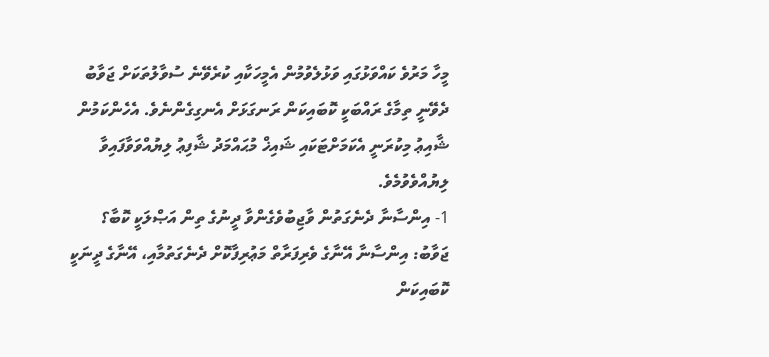މީހާ މަރުވެ ކައްވަޅުގައި ވަޅުލެވުމުން އެމީހަކާއި ކުރެވޭނެ ސުވާލުތަކަށް ޖަވާބު ދެވޭނީ ތިމާގެ ރައްބަކީ ކޮބައިކަން ރަނގަޅަށް އެނގިގެންނެވެ. އެހެންކަމުން ޝާއިޢު މިކުރަނީ އެކަމަށްޓަކައި ޝައިޚް މުޙައްމަދު ޝާފިޢު ލިޔުއްވަވާފައިވާ ލިޔުއްވެވުމެވެ.
1- އިންސާނާ ދެނެގަތުން ވާޖިބުވެގެންވާ ދީނުގެ ތިން އަޞްލަކީ ކޮބާ؟
ޖަވާބު: އިންސާނާ އޭނާގެ ވެރިފަރާތް މަޢުރިފާކޮށް ދެނެގަތުމާއި، އޭނާގެ ދީނަކީ ކޮބައިކަން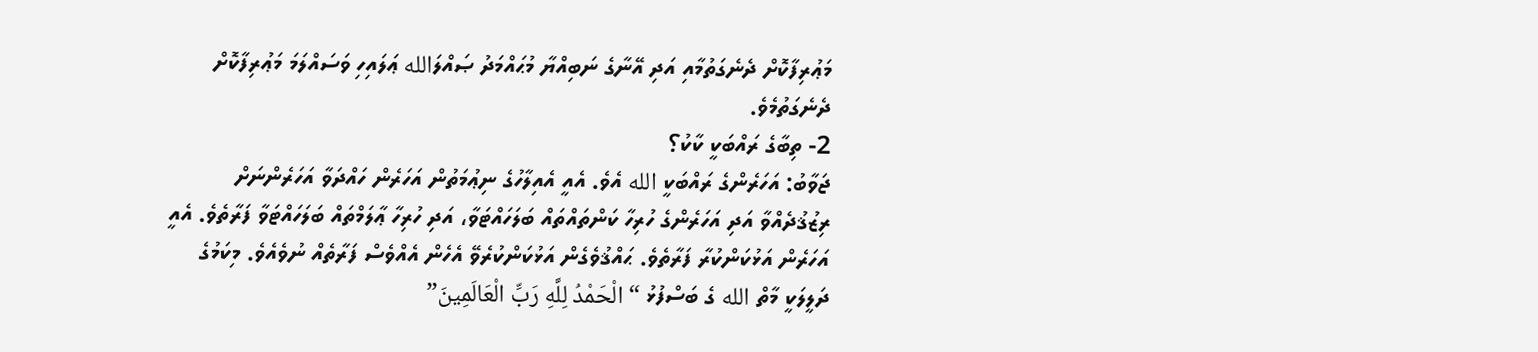މަޢުރިފާކޮށް ދެނެގަތުމާއި އަދި އޭނާގެ ނަބިއްޔާ މުޙައްމަދު ޞައްލަالله ޢަލައިހި ވަސައްލަމަ މަޢުރިފާކޮށް ދެނެގަތުމެވެ.
2- ތިބާގެ ރައްބަކީ ކާކު؟
ޖަވާބު: އަހަރެންގެ ރައްބަކީ الله އެވެ. އެއީ އެއިލާހުގެ ނިޢުމަތުން އަހަރެން ހައްދަވާ އަހަރެންނަށް ރިޒުޤުދެއްވާ އަދި އަހަރެންގެ ހުރިހާ ކަންތައްތައް ބަލަހައްޓަވާ، އަދި ހުރިހާ ޢާލަމްތައް ބަލަހައްޓަވާ ފަރާތެވެ. އެއީ އަހަރެން އަޅުކަންކުރާ ފަރާތެވެ. ޙައްޤުވެގެން އަޅުކަންކުރެވޭ އެހެން އެއްވެސް ފަރާތެއް ނުވެއެވެ. މިކަމުގެ ދަލީލަކީ މާތް الله ގެ ބަސްފުޅު “الْحَمْدُ لِلَّهِ رَبِّ الْعَالَمِينَ”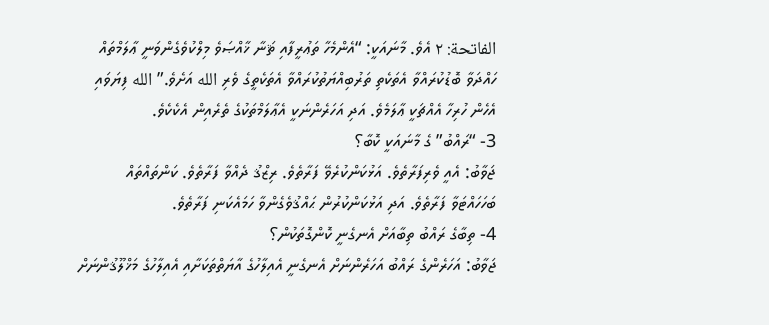الفاتحة: ٢ އެވެ. މާނައަކީ: “އެންމެހާ ތަޢުރީފާއި ޘަނާ ޚާއްޞަވެ މިލްކުވެގެންވަނީ ޢާލަމްތައް ހައްދަވާ ބޮޑުކުރައްވާ އެތަކެތި ތަރުބިއްޔަތުކުރައްވާ އެތަކެތީގެ ވެރި الله އަށެވެ.” الله ފިޔަވައި އެހެން ހުރިހާ އެއްޗަކީ ޢާލަމެވެ. އަދި އަހަރެންނަކީ އެޢާލަމްތަކުގެ ތެރެއިން އެކެކެވެ.
3- “ރައްބު” ގެ މާނައަކީ ކޮބާ؟
ޖަވާބު: އެއީ ވެރިފަރާތެވެ. އަޅުކަންކުރެވޭ ފަރާތެވެ. ރިޒްޤު ދެއްވާ ފަރާތެވެ. ކަންތައްތައް ބަހަހައްޓަވާ ފަރާތެވެ. އަދި އަޅުކަންކުރުން ޙައްޤުވެގެންވާ ހަމައެކަނި ފަރާތެވެ.
4- ތިބާގެ ރައްބު ތިބާއަށް އެނގެނީ ކޮންގޮތަކުން؟
ޖަވާބު: އަހަރެންގެ ރައްބު އަހަރެންނަށް އެނގެނީ އެއިލާހުގެ އާޔަތްތަކަށާއި އެއިލާހުގެ މަޚްލޫޤުންނަށް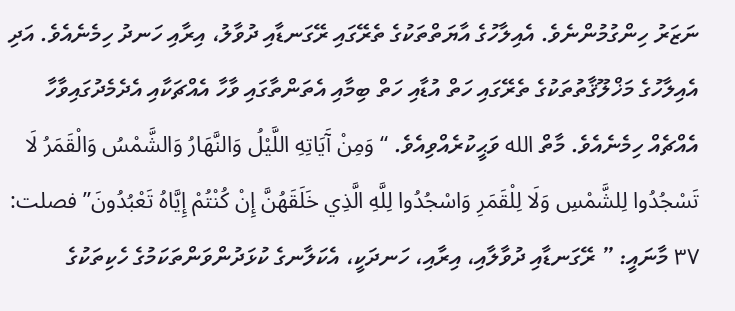ނަޒަރު ހިންގުމުންނެވެ. އެއިލާހުގެ އާޔަތްތަކުގެ ތެރޭގައި ރޭގަނޑާއި ދުވާލު، އިރާއި ހަނދު ހިމެނެއެވެ. އަދި އެއިލާހުގެ މަޚްލޫޤާތުތަކުގެ ތެރޭގައި ހަތް އުޑާއި ހަތް ބިމާއި އެތަންތާގައި ވާހާ އެއްޗަކާއި އެދެމެދުގައިވާހާ އެއްޗެއް ހިމެނެއެވެ. މާތް الله ވަޙީކުރެއްވިއެވެ. “وَمِنْ آَيَاتِهِ اللَّيْلُ وَالنَّهَارُ وَالشَّمْسُ وَالْقَمَرُ لَا تَسْجُدُوا لِلشَّمْسِ وَلَا لِلْقَمَرِ وَاسْجُدُوا لِلَّهِ الَّذِي خَلَقَهُنَّ إِنْ كُنْتُمْ إِيَّاهُ تَعْبُدُونَ”فصلت: ٣٧ މާނައީ: ” ރޭގަނޑާއި ދުވާލާއި، އިރާއި، ހަނދަކީ، އެކަލާނގެ ކުޅަދުންވަންތަކަމުގެ ހެކިތަކުގެ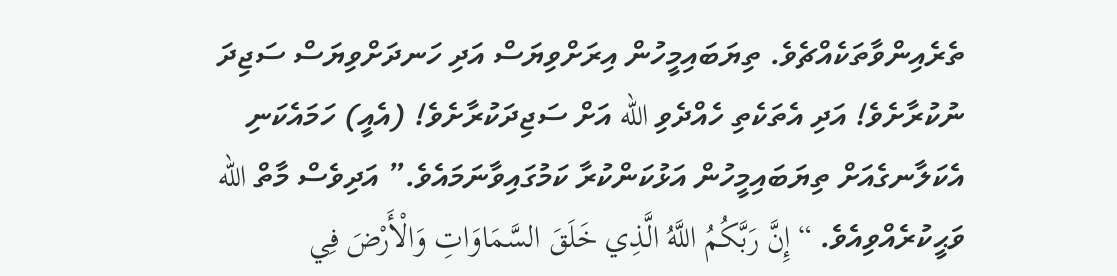ތެރެއިންވާތަކެއްޗެވެ. ތިޔަބައިމީހުން އިރަށްވިޔަސް އަދި ހަނދަށްވިޔަސް ސަޖިދަ ނުކުރާށެވެ! އަދި އެތަކެތި ހެއްދެވި الله އަށް ސަޖިދަކުރާށެވެ! (އެއީ) ހަމައެކަނި އެކަލާނގެއަށް ތިޔަބައިމީހުން އަޅުކަންކުރާ ކަމުގައިވާނަމައެވެ.” އަދިވެސް މާތް الله ވަޙީކުރެއްވިއެވެ. “إِنَّ رَبَّكُمُ اللَّهُ الَّذِي خَلَقَ السَّمَاوَاتِ وَالْأَرْضَ فِي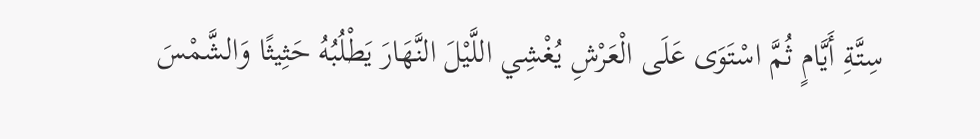سِتَّةِ أَيَّامٍ ثُمَّ اسْتَوَى عَلَى الْعَرْشِ يُغْشِي اللَّيْلَ النَّهَارَ يَطْلُبُهُ حَثِيثًا وَالشَّمْسَ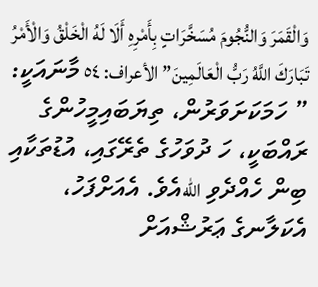وَالْقَمَرَ وَالنُّجُومَ مُسَخَّرَاتٍ بِأَمْرِهِ أَلَا لَهُ الْخَلْقُ وَالْأَمْرُ تَبَارَكَ اللَّهُ رَبُّ الْعَالَمِينَ” الأعراف: ٥٤ މާނައަކީ: ” ހަމަކަށަވަރުން، ތިޔަބައިމީހުންގެ ރައްބަކީ، ހަ ދުވަހުގެ ތެރޭގައި، އުޑުތަކާއި ބިން ހެއްދެވި اللهއެވެ. އެއަށްފަހު، އެކަލާނގެ ޢަރުޝްއަށް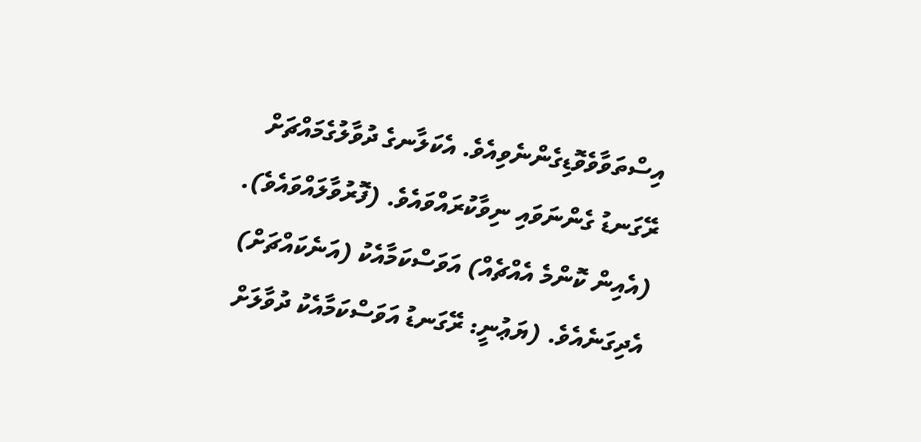އިސްތަވާވެވޮޑިގެންނެވިއެވެ. އެކަލާނގެ ދުވާލުގެމައްޗަށް ރޭގަނޑު ގެންނަވައި ނިވާކުރައްވައެވެ. (ފޮރުވާލައްވައެވެ). (އެއިން ކޮންމެ އެއްޗެއް) އަވަސްކަމާއެކު (އަނެކައްޗަށް) އެދިގަނެއެވެ. (ޔަޢުނީ: ރޭގަނޑު އަވަސްކަމާއެކު ދުވާލަށް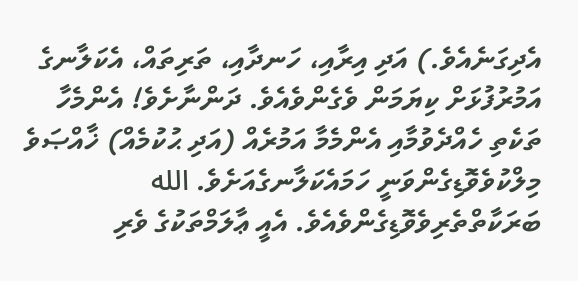އެދިގަނެއެވެ.) އަދި އިރާއި، ހަނދާއި، ތަރިތައް، އެކަލާނގެ އަމުރުފުޅަށް ކިޔަމަން ވެގެންވެއެވެ. ދަންނާށެވެ! އެންމެހާ ތަކެތި ހެއްދެވުމާއި އެންމެމާ އަމުރެއް (އަދި ޙުކުމެއް) ޚާއްޞަވެ މިލްކުވެވޮޑިގެންވަނީ ހަމައެކަލާނގެއަށެވެ. الله ބަރަކާތްތެރިވެވޮޑިގެންވެއެވެ. އެއީ ޢާލަމްތަކުގެ ވެރި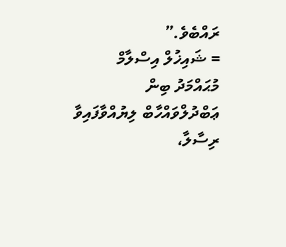ރައްބެވެ.”
= ޝައިޚުލް އިސްލާމް މުޙައްމަދު ބިން ޢަބްދުލްވައްހާބް ލިޔުއްވާފައިވާ ރިސާލާ،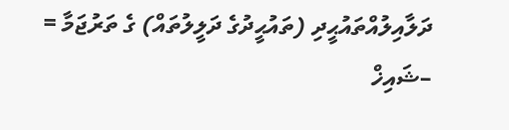ދަލާއިލުއްތައުޙީދި (ތައުޙީދުގެ ދަލީލުތައް) ގެ ތަރުޖަމާ =
–ޝައިޚް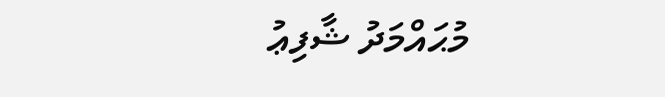މުޙައްމަދު ޝާފިޢު